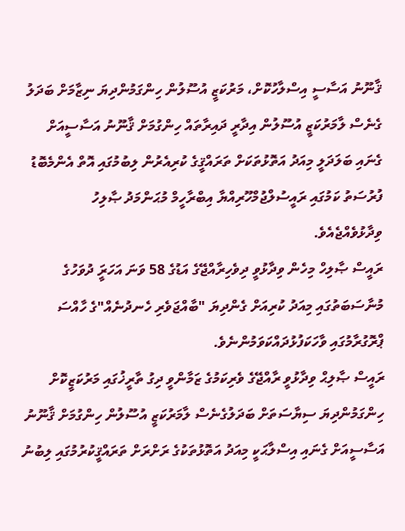ޤާނޫނު އަސާސީ އިސްލާހުކޮށް، މަރުކަޒީ އުސޫލުން ހިންގަމުންދިޔަ ނިޒާމަށް ބަދަލު ގެނެސް ލާމަރުކަޒީ އުސޫލުން އިދާރީ ދައިރާތައް ހިންގުމަށް ޤާނޫނު އަސާސީއަށް ގެނައި ބަލަދަލީ މިއަދު އަތޮޅުތަކަށް ތަރައްޤީގެ ކުރިއެރުން ލިބުމުގައި އޮތް އެންމެބޮޑު ފުރުސަތު ކަމުގައި ރައީސުލްޖުމްހޫރިއްޔާ އިބްރާހީމް މުޙަންމަދު ޞާލިހު ވިދާޅުވެއްޖެއެވެ.
ރައީސް ޞާލިހް މިހެން ވިދާޅުވީ ދިވެހިރާއްޖޭގެ އަޑުގެ 58 ވަނަ އަހަރަީ ދުވަހުގެ މުނާސަބަތުގައި މިއަދު ކުރިއަށް ގެންދިޔަ "ބާއްޖަވެރި ހެނދުނެއް"ގެ ހާއްސަ ޕްރޮގުރާމުގައި ވާހަކަފުޅުދައްކަވަމުންނެވެ.
ރައީސް ޞާލިޙް ވިދާޅުވީ ރާއްޖޭގެ ވެރިކަމުގެ ޒަމާންވީ ދިގު ތާރީޚުގައި މަރުކަޒީކޮށް ހިންގަމުންދިޔަ ސިޔާސަތަށް ބަދަލުގެނެސް ލާމަރުކަޒީ އުސޫލުން ހިންގުމަށް ޤާނޫނު އަސާސީއަށް ގެނައި އިސްލާޙަކީ މިއަދު އަތޮޅުތަކުގެ ރަށްރަށް ތަރައްޤީކުރުމުގައި ލިބުނު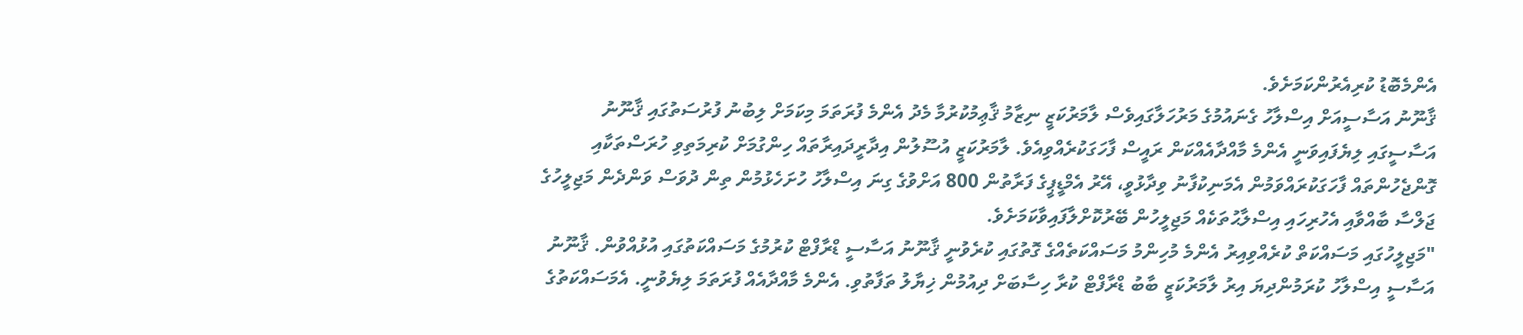އެންމެބޮޑު ކުރިއެރުންކަމަށެވެ.
ޤާނޫނު އަސާސީއަށް އިސްލާހު ގެނައުމުގެ މަރުހަލާގައިވެސް ލާމަރުކަޒީ ނިޒާމު ޤާޢިމުކުރުމާ މެދު އެންމެ ފުރަތަމަ މިކަމަށް ލިބުނު ފުރުސަތުގައި ޤާނޫނު އަސާސީގައި ލިޔެފައިވަނީ އެންމެ މާއްދާއެއްކަން ރައީސް ފާހަގަކުރެއްވިއެވެ. ލާމަރުކަޒީ އުސޫލުން އިދާރީދައިރާތައް ހިންގުމަށް ކުރިމަތިވި ހުރަސްތަކާއި ގޮންޖެހުންތައް ފާހަގަކުރައްވަމުން އެމަނިކުފާނު ވިދާޅުވީ، އޭރު އެމްޑީޕީގެ ފަރާތުން 800 އަށްވުގެ ގިނަ އިސްލާހު ހުށަހެޅުމުން ތިން ދުވަސް ވަންދެން މަޖިލީހުގެ ޖަލްސާ ބާއްވާއި އެހުރިހައި އިސްލާޙުތަކެއް މަޖިލީހުން ބޭރުކޮށްލާފައިވާކަމަށެވެ.
"މަޖިލީހުގައި މަސައްކަތް ކުރެއްވިއިރު އެންމެ މުހިންމު މަސައްކަތެއްގެ ގޮތުގައި ކުރެވުނީ ޤާނޫނު އަސާސީ ޑްރާފްޓް ކުރުމުގެ މަސައްކަތުގައި އުޅުއްވުން. ޤާނޫނު އަސާސީ އިސްލާހު ކުރަމުންދިޔަ އިރު ލާމަރުކަޒީ ބާބު ޑްރާފްޓް ކުރާ ހިސާބަށް ދިއުމުން ޚިޔާލު ތަފާތުވި. އެންމެ މާއްދާއެއް ފުރަތަމަ ލިޔެވުނީ. އެމަސައްކަތުގެ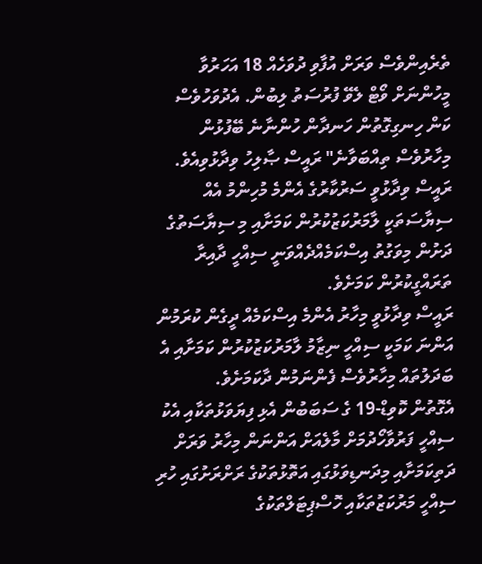ތެރެއިންވެސް ވަރަށް އުފާވި ދުވަހެއް 18 އަހަރުވާ މީހުންނަށް ވޯޓް ލެވޭ ފުރުސަތު ލިބުން. އެދުވަހުވެސް ކަން ހިނގިގޮތުން ހަނދާން ހުންނާނެ ބޭފުޅުން މިހާރުވެސް ތިއްބަވާނެ" ރައީސް ޞާލިހު ވިދާޅުވިއެވެ.
ރައީސް ވިދާޅުވީ ސަރުކާރުގެ އެންމެ މުހިންމު އެއް ސިޔާސަތަކީ ލާމަރުކަޒުކުރުން ކަމަށާއި މި ސިޔާސަތުގެ ދަށުން މިވަގުތު އިސްކަމެއްދެއްވަނީ ސިއްހީ ދާއިރާ ތަރައްގީކުރުން ކަމަށެވެ.
ރައީސް ވިދާޅުވީ މިހާރު އެންމެ އިސްކަމެއް ދީގެން ކުރަމުން އަންނަ ކަމަކީ ސިއްހީ ނިޒާމު ލާމަރުކަޒުކުރުން ކަމަށާއި އެ ބަދަލުތައް މިހާރުވެސް ފެންނަމުން ދާކަމަށެވެ.
އެގޮތުން ކޮވިޑް-19 ގެ ސަބަބުން އެޅި ފިޔަވަޅުތަކާއި އެކު ސިއްހީ ފަރުވާހޯދުމަށް މާލެއަށް އަންނަން މިހާރު ވަރަށް ދަތިކަމަށާއި މިދަނޑިވަޅުގައި އަތޮޅުތަކުގެ ރަށްރަށުގައި ހުރި ސިއްހީ މަރުކަޒުތަކާއި ހޮސްޕިޓަލްތަކުގެ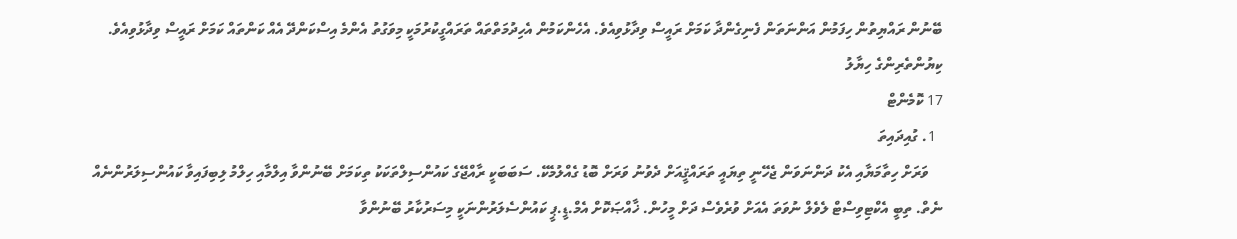ބޭނުން ރައްޔިތުން ހިފަމުން އަންނަތަން ފެނިގެންދާ ކަމަށް ރައީސް ވިދާޅުވިއެވެ. އެހެންކަމުން އެހިދުމަތްތައް ތަރައްގީކުރުމަކީ މިވަގުތު އެންމެ އިސްކަންދޭ އެއް ކަންތައް ކަމަށް ރައީސް ވިދާޅުވިއެވެ.
ކިޔުންތެރިންގެ ހިޔާލު
17 ކޮމެންޓް
  1. ގުއިދައިތަ
    ވަރަށް ހިތާމަޔާއި އެކު ދަންނަވަން ޖެހޭނީ ތިޔައީ ތަރައްޤީއަށް ދެވުނު ވަރަށް ބޮޑު ގެއްލުމެކޭ. ސަބަބަކީ ރާއްޖޭގެ ކައުންސިލްތަކަކު ތިކަމަށް ބޭނުންވާ އިލްމާއި ހިލްމު ލިބިފައިވާ ކައުންސިލަރުންނެއް ނެތް. ތިބީ އެކްޓިވިސްޓް ލެވެލް ނުވަތަ އެއަށް ވުރެވެސް ދަށް މީހުން. ޚާއްޞަކޮށް އެމް.ޑީ.ޕީ ކައުންސެލަރުންނަކީ މިސަރުކާރު ބޭނުންވާ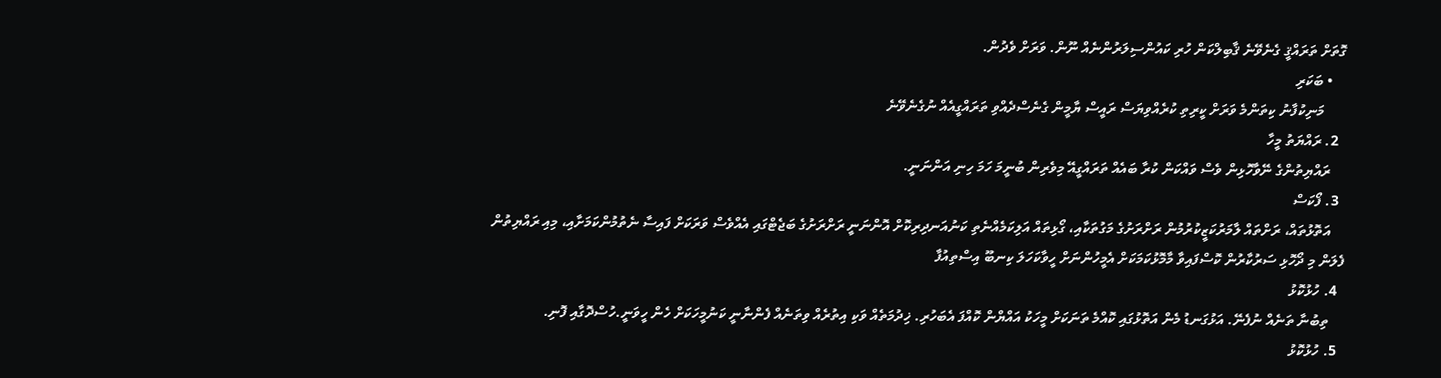ގޮތަށް ތަރައްޤީ ގެނެވޭނެ ޤާބިލްކަން ހުރި ކައުންސިލަރުންނެއް ނޫން. ވަރަށް ވެދުން.
    • ބަކަރި
      މަނިކުފާނު ކިތަންމެ ވަރަށް ކީރިތި ކުރެއްވިޔަސް ރައީސް ޔާމީން ގެނެސްދެއްވި ތަރައްގީއެއް ނުގެނެވޭނެ
  2. ރައްޔަތު މީހާ
    ރައްޔިތުންގެ ނޭވާހޮޅިން ވެސް ވައްކަން ކުރާ ބައެއް ތަރައްގީއޭ މިވެރިން ބުނީމަ ހަމަ ހިނި އަންނަނީ.
  3. ފޯކަސް
    އަތޮޅުތައް، ރަށްތައް ލާމަރުކަޒީކުރުމުން ރަށްރަށުގެ މަގުތަކާއި، ގޯޅިތައް އަލިކަމެއްނެތި ކަނުއަނދިރިކޮށް އޮންނަނީ ރަށްރަށުގެ ބަޖެޓްގައި އެއްވެސް ވަރަކަށް ފައިސާ ނެތުމުންކަމަށާއި، މިއި ރައްޔިތުން ފެލަން މި ދޯހޮޅި ސަރުކާރުން ކޮސްފައިވާ މާމޮޅުކަމަކަށް އެމީހުންނަށް ހީވާކަހަލަ ކިނބޫ އިސްތިއުފާ
  4. ހުޅުކޮޅު
    ތިބުނާ ތަނެއް ނުފެނޭ. އަޅުގަނޑު މެން އަތޮޅުގައި ކޮއްމެ ތަނަކަށް މީހަކު އައްޔްން ކޮއްފަ އެބަހުރި. ޚިދުމަތެއް ވަކި އިތުރެއް ވިތަނެއް ފެންނާނީ ކަނުމީހަކަށް ހެން ހީވަނީ.ހުސްދޮގާއި ފޮނި.
  5. ހުޅުކޮޅު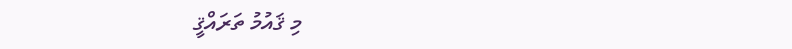މި ޤައުމު ތަރައްޤީ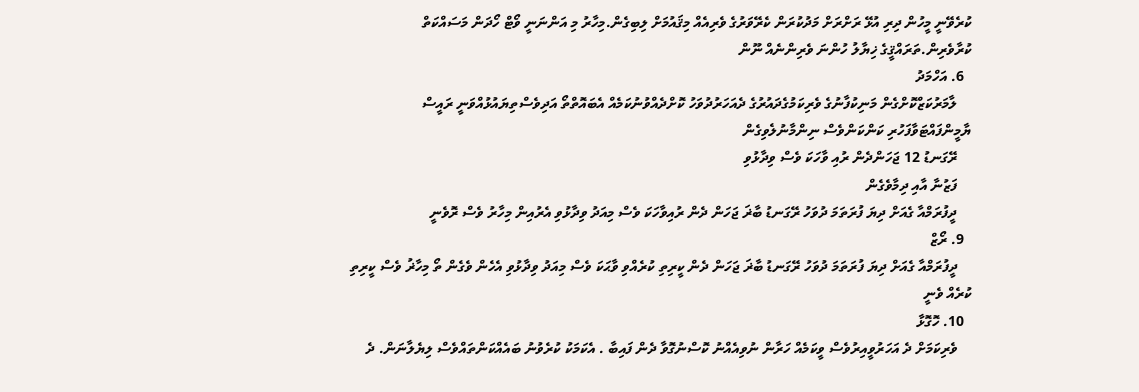ކުރެވޭނީ މީހުން ދިރި އުޅޭ ރަށްރަށް މަދުކުރަން ކެރޭވަރުގެ ވެރިއެއް މިޤައުމަށް ލިބިގެން.މިހާރު މި އަންނަނީ ވޯޓް ހޯދަން މަސައްކަތް ކުރާވެރިން.ތަރައްޤީގެ ޚިޔާލު ހުންނަ ވެރިންނެއް ނޫން
  6. އަހްމަދު
    ލާމަރުކަޒްކޮށްގެން މަނިކުފާނުގެ ވެރިކަމުގެދައުރުގެ ދެއަހަރުދުވަހު ކޮށްދެއްވުނުކަމެއް އެބައޮތްތޯ އަދިވެސްތިޔައުޅުއްވަނީ ރައީސް ޔާމީންފައްޓަވާފަހުރި ކަންކަންވެސް ނިންމާނުލެވިގެން
    ރޭގަނޑު 12 ޖަހަންދެން ރުއި ވާހަކަ ވެސް ވިދާޅުވި
    ފަޒުނާ އާއި ދިމާވެގެން
    ދީފުރަމްއާ ގެއަށް ދިޔަ ފުރަތަމަ ދުވަހު ރޭގަނޑު ބާޜަ ޖަހަން ދެން ރުއިވާހަކަ ވެސް މިއަދު ވިދާޅުވި އެރުއިން މިހާރު ވެސް ރޮވެނީ
  9. ރޯޒް
    ދީފުރަމްއާ ގެއަށް ދިޔަ ފުރަތަމަ ދުވަހު ރޭގަނޑު ބާޜަ ޖަހަން ދެން ކީރިތި ކުރެއްވި ވާޙަކަ ވެސް މިއަދު ވިދާޅުވި އެހެން ވެގެން ތޯ މިހާޜު ވެސް ކީރިތި ކުރެއް ވެނީ
  10. ހޮގޮޅާ
    ވެރިކަމަށް ދެ އަހަރުވީއިރުވެސް ވީކަމެއް ހަރާން ނުވިއެއްނު ކޮސްނުގޮވާ ދެން ފައިބާ . އެކަމަކު ކުރެވުނު ބައެއްކަންތައްވެސް ލިޔެލާނަން. ދެ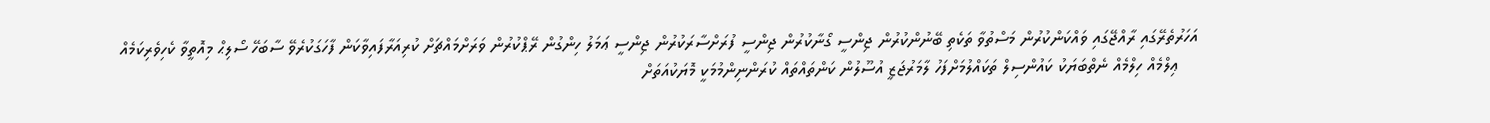އަހަރުތެރޭގައި ރާއްޖޭގައި ވައްކަންކުރުން މަސްތުވާ ތަކެތި ބޭނުންކުރުން ޖިންސީ ގޯނާކުރުން ޖިންސީ ފުރަށްސާރަކުރުން ޖިންސީ ޢަމަލު ހިންގުން ރޭޕްކުރުން ވަރަށްމައްޗަށް ކުރިއަރާފައިވާކަން ފާހަގަކުރެވޭ ސާބަހޭ ސޯލިޙް މިއޮތީވާ ކެހިވެރިކަމެއް
    ޢިލްމެއް ހިލްމެއް ނެތްބަޔަކު ކައުންސިލް ތަކައްލުމަށްފަހު ލާމަރުޖަޒީ އުސޫލުން ކަންތައްތައް ކުރަންނިންމުމަކީ މޮޔަކުއަތަށް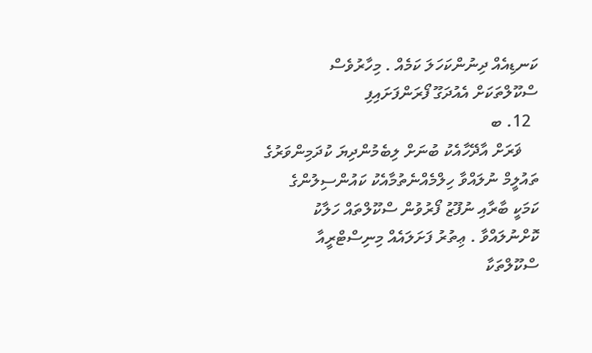ކަނޑިއެއް ދިނުންކަހަލަ ކަމެއް . މިހާރުވެސް ސްކޫލްތަކަށް އެއުދަގޫ ފޯރަންފަށައިފި
  12. ބ
    ޥަރަށް އާދޭހާއެކު ބުނަށް ލިބެމުންދިޔަ ކުދަމިންވަރުގެ ތައުލީމް ނުލައްވާ ހިލްމެއްނެތުމާއެކު ކައުންސިލުންގެ ކަމަކީ ބާރާއި ނުފޫޒު ފޯރުވުން ސްކޫލްތައް ހަލާކު ކޮށްނުލައްވާ . ޢިތުރު ފަށަލައެއް މިނިސްޓްރީއާ ސްކޫލްތަކާ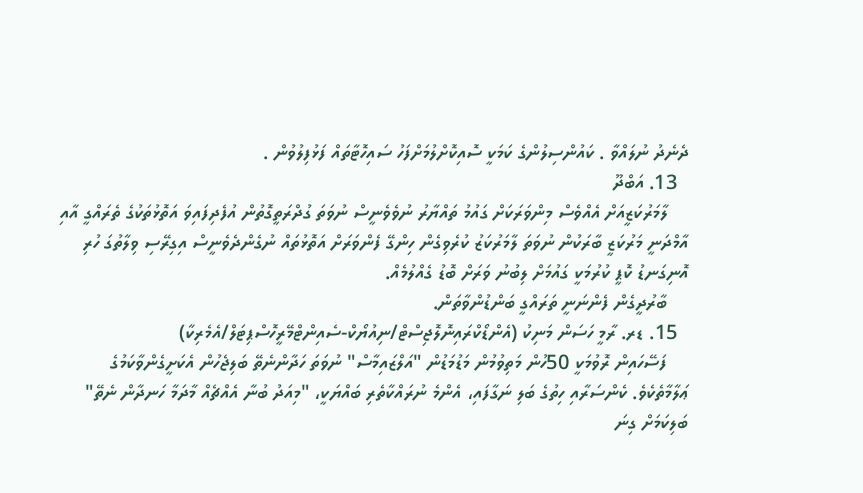ދެނެދު ނުލައްވާ . ކައުންސިލުންގެ ކަމަކީ ސޮއިކޮށްލުމަށްފަހު ސައިހޮޓާތައް ފަޅުފިލުވުން .
  13. އަބްދޫ
    ލާމަރުކަޒީއަށް އެއްވެސް މިންވަރަކަށް ގައުމު ތައްޔާރު ނުވެވެނީސް ނުވަތަ ގުދްރަތީގޮތުން އުފެދިފައިވަ އަތޮޅުތަކުގެ ތެރައްގީ އާއި އާމްދަނީ މަރުކަޒީ ބާރަކުން ނުވަތަ ލާމަރުކަޒު ކުރެވިގެން ހިންގޭ ފެންވަރަށް އަތޮޅުތައް ނުގެންދެވެނީސް އިގިރޭސި ވިލާތުގަ ހުރި އޮނިގަނޑު ކޮޕީ ކުރުމަކީ ގައުމަށް ލިބުނު ވަރަށް ބޮޑު ގެއްލުމެއް.
    ބާރުދީގެން ފެންނަނީ ތަރައްގީ ބަންޑުންވާތަން.
  15. ޑރ. ރާމީ ހަސަން މަނިކު (އެންޑޯކްރައިނޮލޮޖިސްޓް/ނިއުޔޯކް-ސެއިންޓްމޭރީހޮސްޕިޓަލް/އެމެރިކާ)
    ފަސޭހައިން ރޮވުމަކީ 50ހުން މަތިވުމުން މަޑުމަޑުން "އަލްޒައިމާސް" ނުވަތަ ހަދާންނެތޭ ބަލިޖެހުން އެކަށީގެންވާކަމުގެ ޢަލާމާތެކެވެ. ކެންސަރާއި ހިތުގެ ބަލި ނަގާފައި، އެންމެ ނުރައްކާތެރި ބައްޔަކީ، "މިއަދު ބުނާ އެއްޗެއް މާދަމާ ހަނދާން ނެތޭ" ބަލިކަމަށް ގިނަ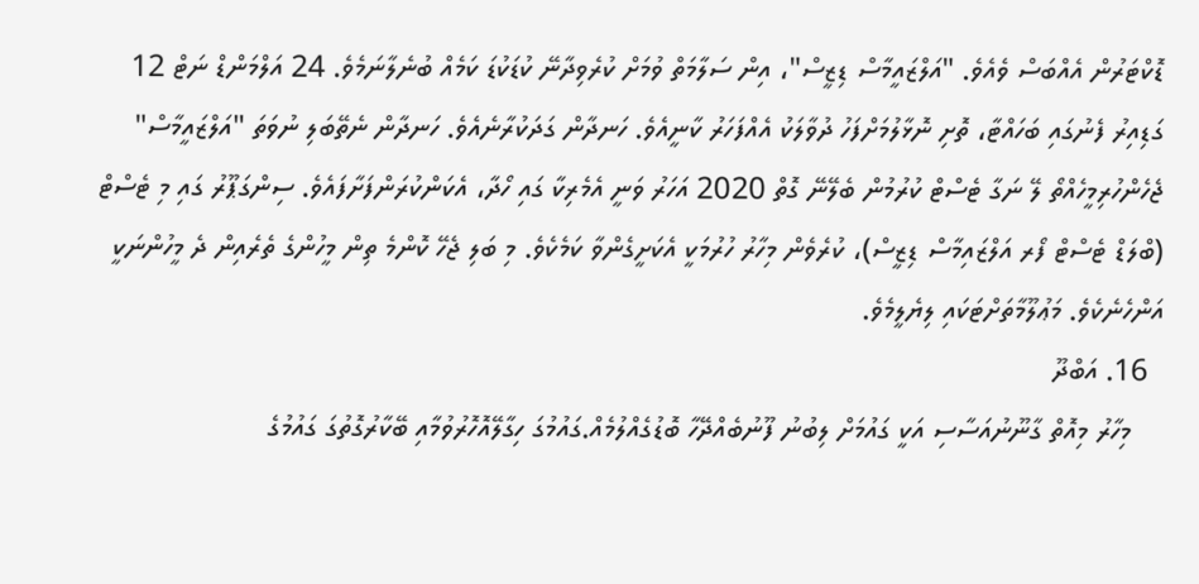ޑޮކްޓަރުން އެއްބަސް ވެއެވެ. "އަލްޒައީމާސް ޑިޒީސް"، އިން ސަލާމަތް ވުމަށް ކުރެވިދާނޭ ކުޑަކުޑަ ކަމެއް ބުނެލާނަމެވެ. 24 އަލްމަންޑް ނަޓް 12 ގަޑިއިރު ފެނުގައި ބަހައްޓާ، ތޮށި ނޮޅާލުމަށްފަހު ދުވާލަކު އެއްފަހަރު ކާނީއެވެ. ހަނދާން ގަދަކުރާނެއެވެ. ހަނދާން ނެތޭބަލި ނުވަތަ "އަލްޒައީމާސް" ޖެހެންހުރިމީހެއްތޯ ލޭ ނަގާ ޓެސްޓް ކުރުމުން ބެލޭނޭ ގޮތް 2020 އަހަރު ވަނީ އެމެރިކާ ގައި ހޯދާ، އެކަންކުރަންފަށާފައެވެ. ސިންގަޕޫރު ގައި މި ޓެސްޓް (ބްލަޑް ޓެސްޓް ފޯރ އަލްޒައިމާސް ޑިޒީސް)، ކުރެވެން މިހާރު ހުރުމަކީ އެކަށީގެންވާ ކަމެކެވެ. މި ބަލި ޖެހޭ ކޮންމެ ތިން މީހުންގެ ތެރެއިން ދެ މީހުންނަކީ އަންހެނެކެވެ. މަޢުލޫމާތަށްޓަކައި ލިޔެލީމެވެ.
  16. އަބްދޫ
    މިހާރު މިއޮތް ގާނޫނުއަސާސި އަކީ ގައުމަށް ލިބުނު ފޫނުބެއްދޭހާ ބޮޑުގެއްލުމެއް.ގައުމުގަ ހިގާލޭއޮހޮރުވުމާއި ބޭކާރުގޮތުގަ ގައުމުގެ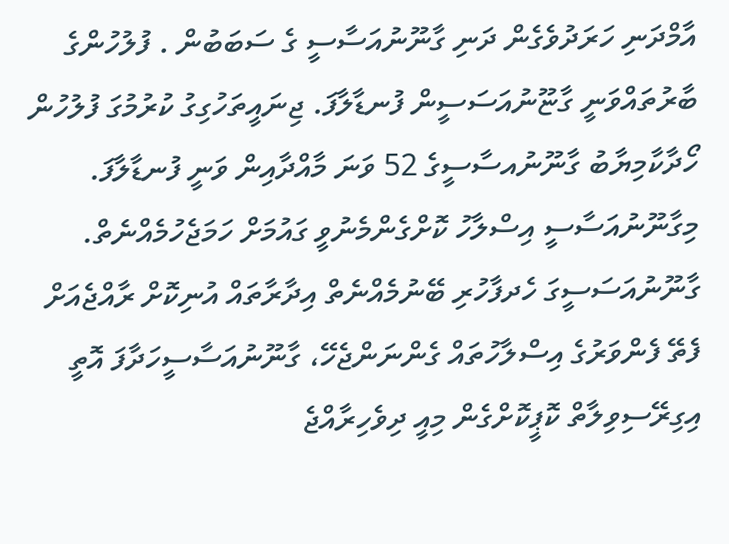އާމްދަނި ހަރަދުވެގެން ދަނި ގާނޫނުއަސާސީ ގެ ސަބަބުން . ފުލުހުންގެ ބާރުތައްވަނީ ގާޏޫނުއަސަސީން ފުނޑާލާފަ. ޖިނައީތަހުގިގު ކުރުމުގަ ފުލުހުން ހޯދާކާމިޔާބު ގާނޫނުއސާސީގެ 52 ވަނަ މާއްދާއިން ވަނީ ފުނޑާލާފަ. މިގާނޫނުއަސާސީ އިސްލާހު ކޮށްގެންމެނުވީ ގައުމަށް ހަމަޖެހުމެއްނެތް. ގާނޫނުއަސަސީގަ ހެދފާހުރި ބޭނުމެއްނެތް އިދާރާތައް އުނިކޮށް ރާއްޖެއަށް ފެތޭ ފެންވަރުގެ އިސްލާހުތައް ގެންނަންޖެހޭ، ގާނޫނުއަސާސީހަދާފަ އޮތީ އިގިރޭސިވިލާތް ކޮޕީކޮށްގެން މިއީ ދިވެހިރާއްޖެ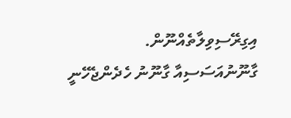އިގިރޭސިވިލާތެއްނޫން. ގާނޫނުއަސަސިއާ ގާނޫނު ހެދެންޖެހޭނީ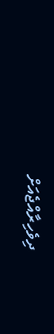ދިވެހިރާއްޖެއަށް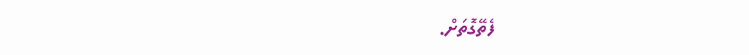ފެތޭގޮތަށް.